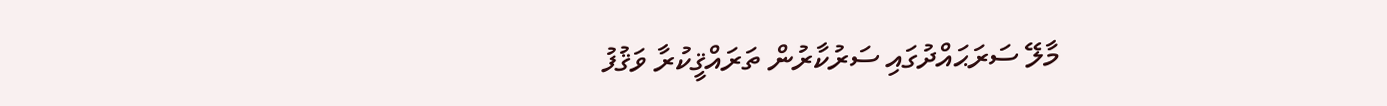މާލޭ ސަރަޙައްދުގައި ސަރުކާރުން ތަރައްޤީކުރާ ވަޤުފު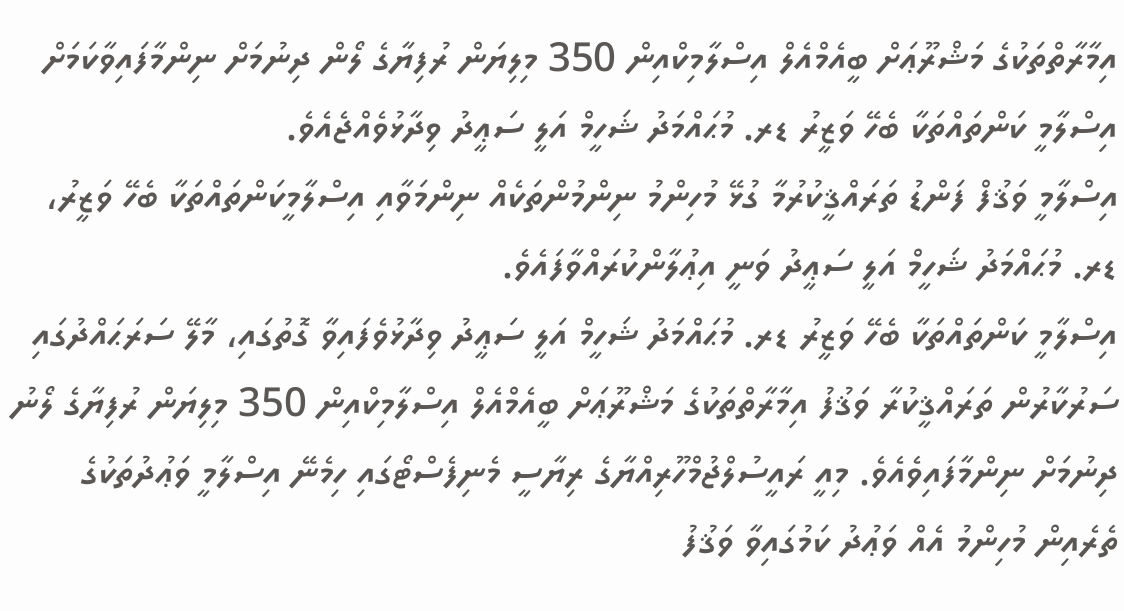އިމާރާތްތަކުގެ މަޝްރޫޢަށް ބީއެމްއެލް އިސްލާމިކްއިން 350 މިލިޔަން ރުފިޔާގެ ލޯން ދިނުމަށް ނިންމާފައިވާކަމަށް އިސްލާމީ ކަންތައްތަކާ ބެހޭ ވަޒީރު ޑރ. މުޙައްމަދު ޝަހީމް އަލީ ސަޢީދު ވިދާޅުވެއްޖެއެވެ.
އިސްލާމީ ވަޤުފް ފަންޑު ތަރައްޤީކުރުމާ ގުޅޭ މުހިންމު ނިންމުންތަކެއް ނިންމަވާއި އިސްލާމީކަންތައްތަކާ ބެހޭ ވަޒީރު، ޑރ. މުޙައްމަދު ޝަހީމް އަލީ ސަޢީދު ވަނީ އިޢުލާންކުރައްވާފައެވެ.
އިސްލާމީ ކަންތައްތަކާ ބެހޭ ވަޒީރު ޑރ. މުޙައްމަދު ޝަހީމް އަލީ ސަޢީދު ވިދާޅުވެފައިވާ ގޮތުގައި، މާލޭ ސަރަޙައްދުގައި ސަރުކާރުން ތަރައްޤީކުރާ ވަޤުފު އިމާރާތްތަކުގެ މަޝްރޫޢަށް ބީއެމްއެލް އިސްލާމިކްއިން 350 މިލިޔަން ރުފިޔާގެ ލޯނު ދިނުމަށް ނިންމާފައިވެއެވެ. މިއީ ރައީސުލްޖުމްހޫރިއްޔާގެ ރިޔާސީ މެނިފެސްޓޯގައި ހިމެނޭ އިސްލާމީ ވަޢުދުތަކުގެ ތެރެއިން މުހިންމު އެއް ވަޢުދު ކަމުގައިވާ ވަޤުފު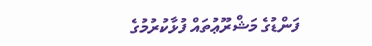ފަންޑުގެ މަޝްރޫޢުތައް ފުޅާކުރުމުގެ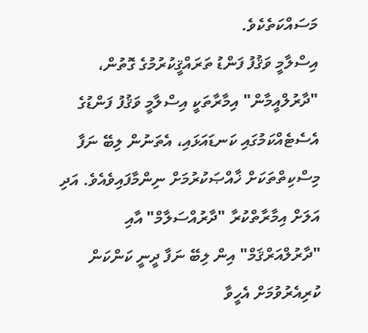މަސައްކަތެކެވެ.
އިސްލާމީ ވަޤުފު ފަންޑު ތަރައްޤީކުރުމުގެ ގޮތުން، "ދާރުލްއީމާން" އިމާރާތަކީ އިސްލާމީ ވަޤުފު ފަންޑުގެ އެސެޓެއްކަމުގައި ކަނޑައަޅައި، އެތަނުން ލިބޭ ނަފާ މިސްކިތްތަކަށް ޚާއްޞަކުރުމަށް ނިންމާފައިވެއެވެ. އަދި އަލަށް އިމާރާތްކުރާ "ދާރުއްސަލާމް" އާއި "ދާރުލްއަރްޤަމް" އިން ލިބޭ ނަފާ ދީނީ ކަންކަން ކުރިއެރުވުމަށް އެހީވާ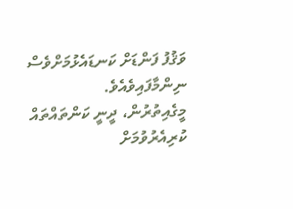ވަޤުފު ފަންޑަށް ކަނޑައެޅުމަށްވެސް ނިންމާފައިވެއެވެ.
މީގެއިތުރުން، ދީނީ ކަންތައްތައް ކުރިއެރުވުމަށް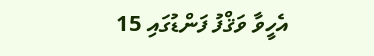އެހީވާ ވަޤްފު ފަންޑުގައި 15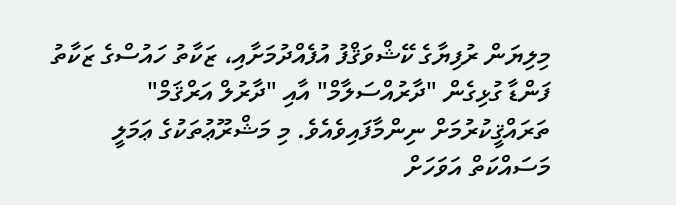މިލިޔަން ރުފިޔާގެ ކޭޝްވަޤްފު އުފެއްދުމަށާއި، ޒަކާތު ހައުސްގެ ޒަކާތު ފަންޑާ ގުޅިގެން "ދާރުއްސަލާމް" އާއި "ދާރުލް އަރްޤަމް" ތަރައްޤީކުރުމަށް ނިންމާފައިވެއެވެ. މި މަޝްރޫޢުތަކުގެ ޢަމަލީ މަސައްކަތް އަވަހަށް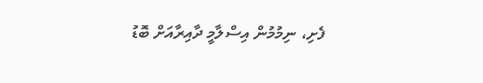ފެށި، ނިމުމުން އިސްލާމީ ދާއިރާއަށް ބޮޑު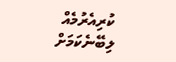ކުރިއެރުމެއް ލިބޭނެކަމަށް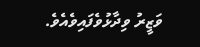ވަޒީރު ވިދާޅުވެފައިވެއެވެ.